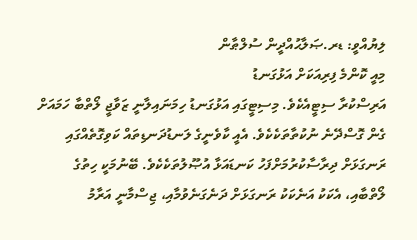ލިޔުއްވީ: ޑރ.ޞަލާޙުއްދީން ސުލްޠާން
މިއީ ކޮންމެ ފިރިއަކަށް އަޅުގަނޑު
އަރިސްކުރާ ސިޓީއެކެވެ. މިސިޓީގައި އަޅުގަނޑު ހިމަނައިލާނީ ޒަވާޖީ ލޯތްބާ ހަމައަށް
ގެން ގޮސްދޭނެ ނުކުތާތަކެކެވެ. އެއީ ކާވެނީގެ ލަނޑުދަނޑިތައް ކަވިގޮތެއްގައި
ރަނގަޅަށް ދިރާސާކުރުމަށްފަހު ކަނޑައަޅާ އުޞޫލުތަކެކެވެ. ބޭނުމަކީ ހިތުގެ
ލޯތްބާއި، އެކަކު އަނެކަކު ރަނގަޅަށް ދަނެގަނެވުމާއި، ޖިސްމާނީ އަރާމު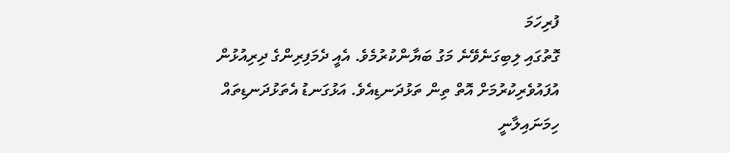ފުރިހަމަ
ގޮތުގައި ލިބިގަނެވޭނެ މަގު ބަޔާންކުރުމެވެ. އެއީ ދެމަފިރިންގެ ދިރިއުޅުން
އުފައުވެރިކުރުމަށް އޮތް ތިން ތަޅުދަނޑިއެވެ. އަޅުގަނޑު އެތަޅުދަނޑިތައް
ހިމަނައިލާނީ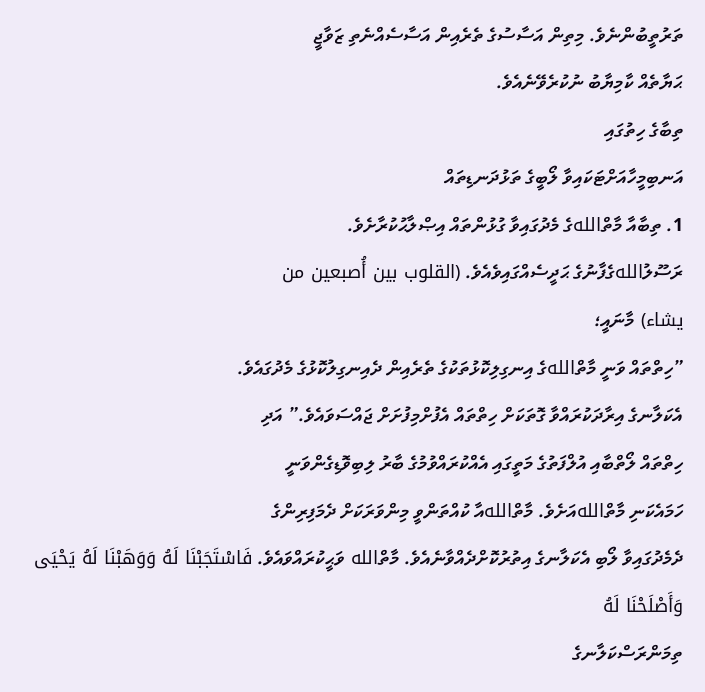ތަރުތީބުންނެވެ. މިތިން އަސާސުގެ ތެރެއިން އަސާސެއްނެތި ޒަވާޖީ
ޙަޔާތެއް ކާމިޔާބު ނުކުރެވޭނެއެވެ.
ތިބާގެ ހިތުގައި
އަނބިމީހާއަށްޓަކައިވާ ލޯބީގެ ތަޅުދަނޑިތައް
1. ތިބާއާ މާތްاللهގެ މެދުގައިވާ ގުޅުންތައް އިޞްލާޙުކުރާށެވެ.
ރަސޫލުاللهގެފާނުގެ ޙަދީސެއްގައިވެއެވެ. (القلوب بين أُصبعين من
يشاء) މާނައީ؛
”ހިތްތައް ވަނީ މާތްاللهގެ އިނގިލިކޮޅުތަކުގެ ތެރެއިން ދެއިނގިލުކޮޅުގެ މެދުގައެވެ.
އެކަލާނގެ އިރާދަކުރައްވާ ގޮތަކަށް ހިތްތައް އެފުށްމިފުށަށް ޖައްސަވައެވެ.” އަދި
ހިތްތައް ލޯތްބާއި އުލްފަތުގެ މަތީގައި އެއްކުރައްވުމުގެ ބާރު ލިބިވޮޑިގެންވަނީ
ހަމައެކަނި މާތްاللهއަށެވެ. މާތްاللهއާ ކުއްތަންވީ މިންވަރަކަށް ދެމަފިރިންގެ
ދެމެދުގައިވާ ލޯބި އެކަލާނގެ އިތުރުކޮށްދެއްވާނެއެވެ. މާތްالله ވަޙީކުރައްވައެވެ. فَاسْتَجَبْنَا لَهُ وَوَهَبْنَا لَهُ يَحْيَى وَأَصْلَحْنَا لَهُ
ތިމަންރަސްކަލާނގެ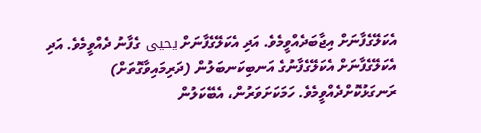އެކަލޭގެފާނަށް އިޖާބަދެއްވީމެވެ. އަދި އެކަލޭގެފާނަށް يحيى ގެފާނު ދެއްވީމެވެ. އަދި
އެކަލޭގެފާނަށް އެކަލޭގެފާނުގެ އަނބިކަނބަލުން (ދަރިމައިވާގޮތަށް)
ރަނގަޅުކޮށްދެއްވީމެވެ. ހަމަކަށަވަރުން، އެބޭކަލުން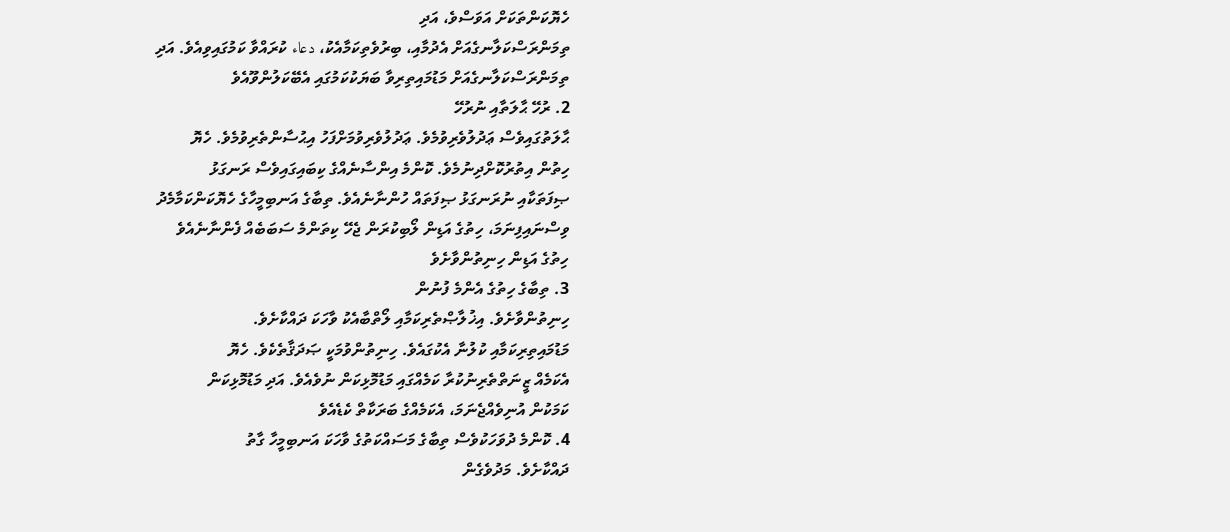ހެޔޮކަންތަކަށް އަވަސްވެ، އަދި
ތިމަންރަސްކަލާނގެއަށް އެދުމާއި، ބިރުވެތިކަމާއެކު، دعاء ކުރައްވާ ކަމުގައިވިއެވެ. އަދި
ތިމަންރަސްކަލާނގެއަށް މަޑުމައިތިރިވާ ބަޔަކުކަމުގައި އެބޭކަލުންވޫއެވެ
2. ރުހޭ ޙާލަތާއި ނުރުހޭ
ޙާލަތުގައިވެސް ޢަދުލުވެރިވުމެވެ. ޢަދުލުވެރިވުމަށްފަހު އިޙުސާންތެރިވުމެވެ. ހެޔޮ
ހިތުން އިތުރުކޮށްދިނުމެވެ. ކޮންމެ އިންސާނެއްގެ ކިބައިގައިވެސް ރަނގަޅު
ޞިފަތަކާއި ނުރަނގަޅު ޞިފަތައް ހުންނާނެއެވެ. ތިބާގެ އަނބިމީހާގެ ހެޔޮކަންކަމާމެދު
ވިސްނައިފިނަމަ، ހިތުގެ އަޑިން ލޯބިކުރަން ޖެހޭ ކިތަންމެ ސަބަބެއް ފެންނާނެއެވެ
ހިތުގެ އަޑިން ހިނިތުންވާށެވެ
3. ތިބާގެ ހިތުގެ އެންމެ ފުނުން
ހިނިތުންވާށެވެ. އިޚުލާޞްތެރިކަމާއި ލޯތްބާއެކު ވާހަކަ ދައްކާށެވެ.
މަޑުމައިތިރިކަމާއި ކުލުނާ އެކުގައެވެ. ހިނިތުންވުމަކީ ޞަދަޤާތެކެވެ. ހެޔޮ
އެކަމެއް ޒީނަތްތެރިނުކުރާ ކަމެއްގައި މަޑުމޮޅިކަން ނުވެއެވެ. އަދި މަޑުމޮޅިކަން
ކަމަކުން އުނިވެއްޖެނަމަ، އެކަމެއްގެ ބަރަކާތް ކެޑެއެވެ
4. ކޮންމެ ދުވަހަކުވެސް ތިބާގެ މަސައްކަތުގެ ވާހަކަ އަނބިމީހާ ގާތު
ދައްކާށެވެ. މަދުވެގެން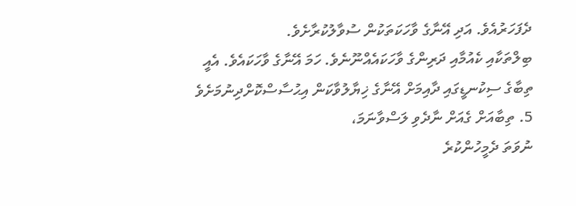ދެފަހަރުއެވެ. އަދި އޭނާގެ ވާހަކަތަކުން ސުވާލުކުރާށެވެ.
ބިލްތަކާއި ކެއުމާއި ދަރިންގެ ވާހަކައެއްނޫނެވެ. ހަމަ އޭނާގެ ވާހަކައެވެ. އެއީ
ތިބާގެ ސިކުނޑީގައި ދާއިމަށް އޭނާގެ ޚިޔާލުވާކަން އިޙުސާސްކޮށްދިނުމަށެވެ
5. ތިބާއަށް ގެއަށް ނާދެވި ލަސްވާނަމަ،
ނުވަތަ ދެމީހުންކުރެ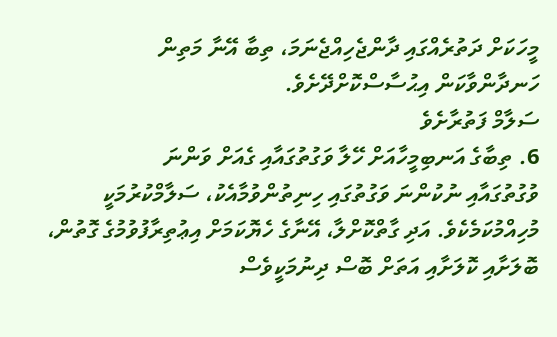މީހަކަށް ދަތުރެއްގައި ދާންޖެހިއްޖެނަމަ، ތިބާ އޭނާ މަތިން
ހަނދާންވާކަން އިޙުސާސްކޮށްދޭށެވެ.
ސަލާމް ފަތުރާށެވެ
6. ތިބާގެ އަނބިމީހާއަށް ހޭލާ ވަގުތުގައާއި ގެއަށް ވަންނަ
ވުގުތުގައާއި ނުކުންނަ ވަގުތުގައި ހިނިތުންވުމާއެކު، ސަލާމްކުރުމަކީ
މުހިއްމުކަމެކެވެ. އަދި ގާތްކޮށްލާ، އޭނާގެ ހެޔޮކަމަށް އިޢުތިރާފުވުމުގެ ގޮތުން،
ބޮލަށާއި ކޮލަށާއި އަތަށް ބޮސް ދިނުމަކީވެސް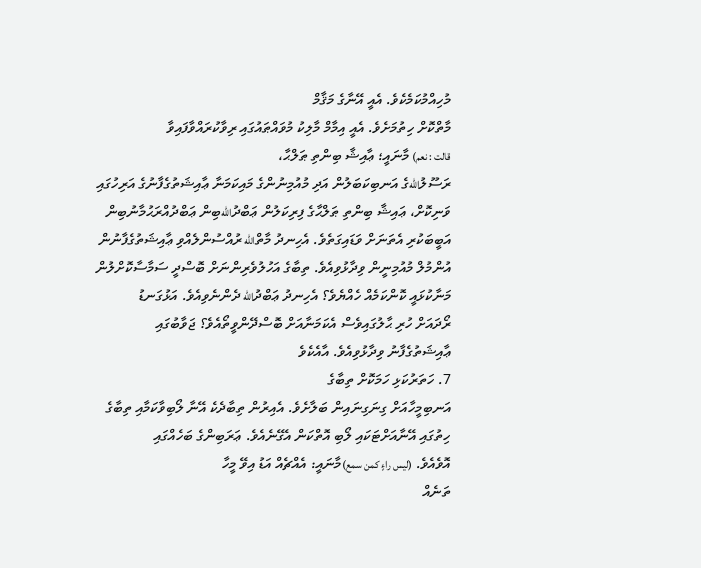މުހިއްމުކަމެކެވެ. އެއީ އޭނާގެ މަޤާމް
މާތްކޮށް ހިތުމަށެވެ. އެއީ އިމާމް މާލިކު މުވައްޠައުގައި ރިވާކުރައްވާފައިވާ
قالت : نعم) މާނައީ؛ ޢާއިޝާ ބިންތި ޠަލްޙާ،
ރަސޫލުاللهގެ އަނބިކަބަލުން އަދި މުއުމިނުންގެ މައިކަމަނާ ޢާއިޝަތުގެފާނުގެ އަރިހުގައި
ވަނިކޮށް، ޢައިޝާ ބިންތި ޠަލްޙާގެ ފިރިކަލުން ޢަބްދުاللهބިން ޢަބްދުއްރަޙުމާނުބިން
އަބީބަކުރި އެތަނަށް ވަޑައިގަތެވެ. އެހިނދު މާތްالله ރުއްސުންލެއްވި ޢާއިޝަތުގެފާނުން
އުންމުލް މުއުމިނީން ވިދާޅުވިއެވެ. ތިބާގެ އަހުލުވެރިންނަށް ބޮސްދީ ސަމާސާކޮށްލުން
މަނާކުޅައީ ކޮންކަމެއް ހެއްޔެވެ؟ އެހިނދު ޢަބްދުالله ދެންނެވިއެވެ. އަޅުގަނޑު
ރޯދައަށް ހުރި ޙާލުގައިވެސް އެކަމަނާއަށް ބޮސްދޭންވީތޯއެވެ؟ ޖަވާބުގައި
ޢާއިޝަތުގެފާނު ވިދާޅުވިއެވެ. އާއެކެވެ
7. ހަތަރުކަޅި ހަމަކޮށް ތިބާގެ
އަނބިމީހާއަށް ގިނަގިނައިން ބަލާށެވެ. އެއިރުން ތިބާދެކެ އޭނާ ލޯބިވާކަމާއި ތިބާގެ
ހިތުގައި އޭނާއަށްޓަކައި ލޯބި އޮތްކަން އެގޭނެއެވެ. ޢަރަބިންގެ ބަހެއްގައި
އޮވެއެވެ. (ليس راءٍ كمن سمع)މާނައީ: އެއްޗެއް އަޑު އިވޭ މީހާ
ތަނެއް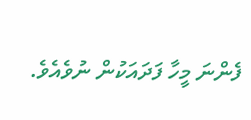ފެންނަ މީހާ ފަދައަކުން ނުވެއެވެ.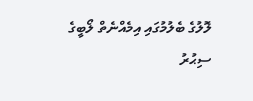ލޮލުގެ ބެލުމުގައި އިމެއްނެތް ލޯބީގެ
ސިޙުރު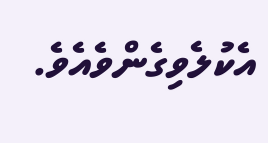އެކުލެވިގެންވެއެވެ.